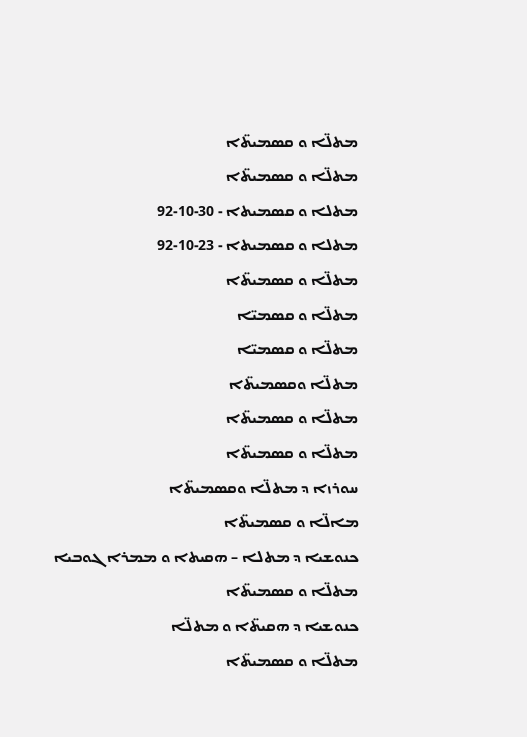ܡܬܠ̈ܐ ܘ ܩܣܡܝܬ̈ܐ
ܡܬܠ̈ܐ ܘ ܩܣܡܝܬ̈ܐ
ܡܬܠܐ ܘ ܩܣܡܝܬܐ - 30-10-92
ܡܬܠܐ ܘ ܩܣܡܝܬܐ - 23-10-92
ܡܬܠ̈ܐ ܘ ܩܣܡܝܬ̈ܐ
ܡܬܠ̈ܐ ܘ ܩܣܡܝ̈ܐ
ܡܬܠ̈ܐ ܘ ܩܣܡܝ̈ܐ
ܡܬܠ̈ܐ ܘܩܣܡܝܬ̈ܐ
ܡܬܠ̈ܐ ܘ ܩܣܡܝܬ̈ܐ
ܡܬܠ̈ܐ ܘ ܩܣܡܝܬ̈ܐ
ܚܘܪܙܐ ܕ ܡܬܠ̈ܐ ܘܩܣܡܝܬ̈ܐ
ܡܐܠ̈ܐ ܘ ܩܣܡܝܬ̈ܐ
ܟܢܘܫܝܐ ܕ ܡܬܠܐ – ܗܩܝܬܐ ܘ ܡܡܪܐ ܓܘܒܝܐ
ܡܬܠ̈ܐ ܘ ܩܣܡܝܬ̈ܐ
ܟܢܘܫܝܐ ܕ ܗܩܝܬ̈ܐ ܘ ܡܬܠ̈ܐ
ܡܬܠ̈ܐ ܘ ܩܣܡܝܬ̈ܐ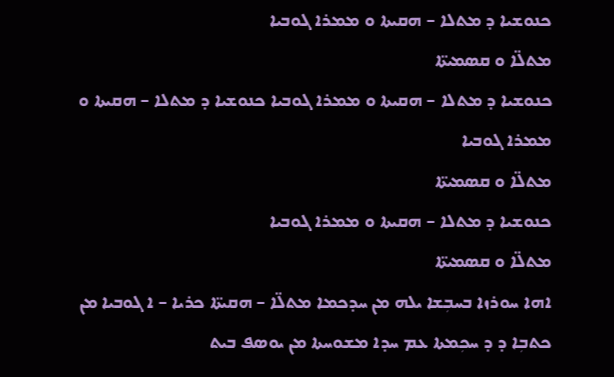ܟܢܘܫܝܐ ܕ ܡܬܠܐ – ܗܩܝܬܐ ܘ ܡܡܪܐ ܓܘܒܝܐ
ܡܬܠ̈ܐ ܘ ܩܣܡܝܬ̈ܐ
ܟܢܘܫܝܐ ܕ ܡܬܠܐ – ܗܩܝܬܐ ܘ ܡܡܪܐ ܓܘܒܝܐ ܟܢܘܫܝܐ ܕ ܡܬܠܐ – ܗܩܝܬܐ ܘ ܡܡܪܐ ܓܘܒܝܐ
ܡܬܠ̈ܐ ܘ ܩܣܡܝܬ̈ܐ
ܟܢܘܫܝܐ ܕ ܡܬܠܐ – ܗܩܝܬܐ ܘ ܡܡܪܐ ܓܘܒܝܐ
ܡܬܠ̈ܐ ܘ ܩܣܡܝܬ̈ܐ
ܐܗܐ ܚܘܪܙܐ ܒܚܒܼܫܐ ܝܠܗ ܡܢ ܚܕܟܡܐ ܡܬܠ̈ܐ – ܗܩܝܬ̈ܐ ܟܪܝܐ – ܐ ܓܘܒܝܐ ܡܢ ܟܬܒܼܐ ܕ ܕ ܚܟܼܡܬܐ ܥܡ ܚܕܐ ܡܫܘܚܬܐ ܡܢ ܝܘܣܦ ܒܝܬ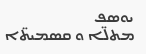ܝܘܣܦ
ܡܬܠ̈ܐ ܘ ܩܣܡܝܬ̈ܐ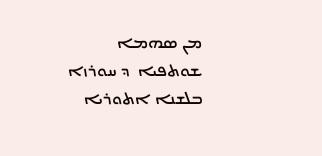ܡܢ ܣܗܡܐ ܫܘܬܦܝܐ  ܕ ܚܘܪܙܐ ܒܠܫܢܐ ܐܬܘܪܝܐ